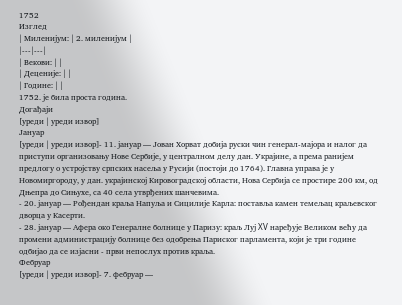1752
Изглед
| Миленијум: | 2. миленијум |
|---|---|
| Векови: | |
| Деценије: | |
| Године: | |
1752. је била проста година.
Догађаји
[уреди | уреди извор]
Јануар
[уреди | уреди извор]- 11. јануар — Јован Хорват добија руски чин генерал-мајора и налог да приступи организовању Нове Сербије, у централном делу дан. Украјине, а према ранијем предлогу о устројству српских насеља у Русији (постоји до 1764). Главна управа је у Новомиргороду, у дан. украјинској Кировоградској области, Нова Сербија се простире 200 км, од Дњепра до Сињухе, са 40 села утврђених шанчевима.
- 20. јануар — Рођендан краља Напуља и Сицилије Карла: поставља камен темељац краљевског дворца у Касерти.
- 28. јануар — Афера око Генералне болнице у Паризу: краљ Луј XV наређује Великом већу да промени администрацију болнице без одобрења Париског парламента, који је три године одбијао да се изјасни - први непослух против краља.
Фебруар
[уреди | уреди извор]- 7. фебруар —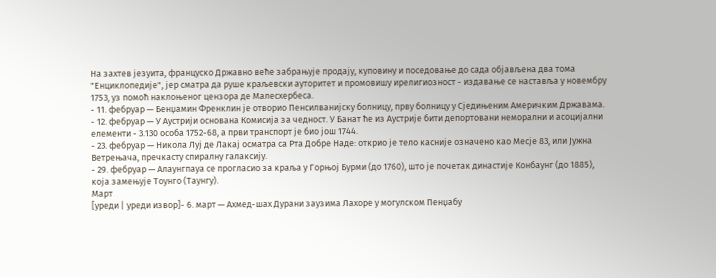На захтев језуита, француско Државно веће забрањује продају, куповину и поседовање до сада објављена два тома "Енциклопедије", јер сматра да руше краљевски ауторитет и промовишу ирелигиозност - издавање се наставља у новембру 1753, уз помоћ наклоњеног цензора де Малесхербеса.
- 11. фебруар — Бенџамин Френклин је отворио Пенсилванијску болницу, прву болницу у Сједињеним Америчким Државама.
- 12. фебруар — У Аустрији основана Комисија за чедност. У Банат ће из Аустрије бити депортовани неморални и асоцијални елементи - 3.130 особа 1752-68, а први транспорт је био још 1744.
- 23. фебруар — Никола Луј де Лакај осматра са Рта Добре Наде: открио је тело касније означено као Месје 83, или Јужна Ветрењача, пречкасту спиралну галаксију.
- 29. фебруар — Алаунгпаyа се прогласио за краља у Горњој Бурми (до 1760), што је почетак династије Конбаунг (до 1885), која замењује Тоунго (Таунгу).
Март
[уреди | уреди извор]- 6. март — Ахмед-шах Дурани заузима Лахоре у могулском Пенџабу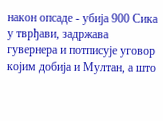након опсаде - убија 900 Сика у тврђави, задржава гувернера и потписује уговор којим добија и Мултан, а што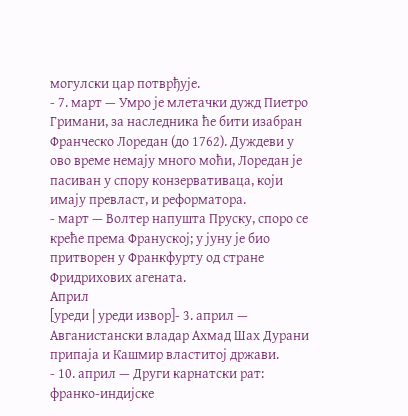могулски цар потврђује.
- 7. март — Умро је млетачки дужд Пиетро Гримани, за наследника ће бити изабран Франческо Лоредан (до 1762). Дуждеви у ово време немају много моћи, Лоредан је пасиван у спору конзервативаца, који имају превласт, и реформатора.
- март — Волтер напушта Пруску, споро се креће према Франуској; у јуну је био притворен у Франкфурту од стране Фридрихових агената.
Април
[уреди | уреди извор]- 3. април — Авганистански владар Ахмад Шах Дурани припаја и Кашмир властитој држави.
- 10. април — Други карнатски рат: франко-индијске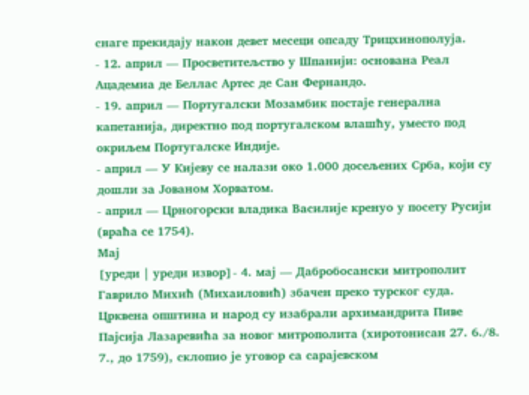снаге прекидају након девет месеци опсаду Трицхинополyја.
- 12. април — Просветитељство у Шпанији: основана Реал Ацадемиа де Беллас Артес де Сан Фернандо.
- 19. април — Португалски Мозамбик постаје генерална капетанија, директно под португалском влашћу, уместо под окриљем Португалске Индије.
- април — У Кијеву се налази око 1.000 досељених Срба, који су дошли за Јованом Хорватом.
- април — Црногорски владика Василије кренуо у посету Русији (враћа се 1754).
Мај
[уреди | уреди извор]- 4. мај — Дабробосански митрополит Гаврило Михић (Михаиловић) збачен преко турског суда. Црквена општина и народ су изабрали архимандрита Пиве Пајсија Лазаревића за новог митрополита (хиротонисан 27. 6./8. 7., до 1759), склопио је уговор са сарајевском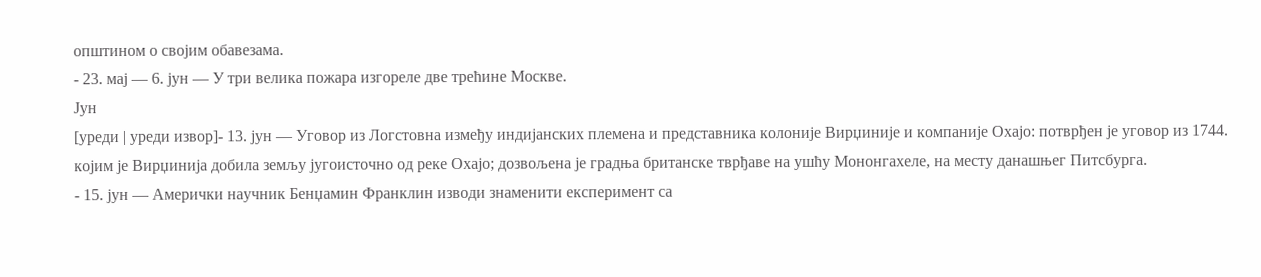општином о својим обавезама.
- 23. мај — 6. јун — У три велика пожара изгореле две трећине Москве.
Јун
[уреди | уреди извор]- 13. јун — Уговор из Логстовна између индијанских племена и представника колоније Вирџиније и компаније Охајо: потврђен је уговор из 1744. којим је Вирџинија добила земљу југоисточно од реке Охајо; дозвољена је градња британске тврђаве на ушћу Мононгахеле, на месту данашњег Питсбурга.
- 15. јун — Амерички научник Бенџамин Франклин изводи знаменити експеримент са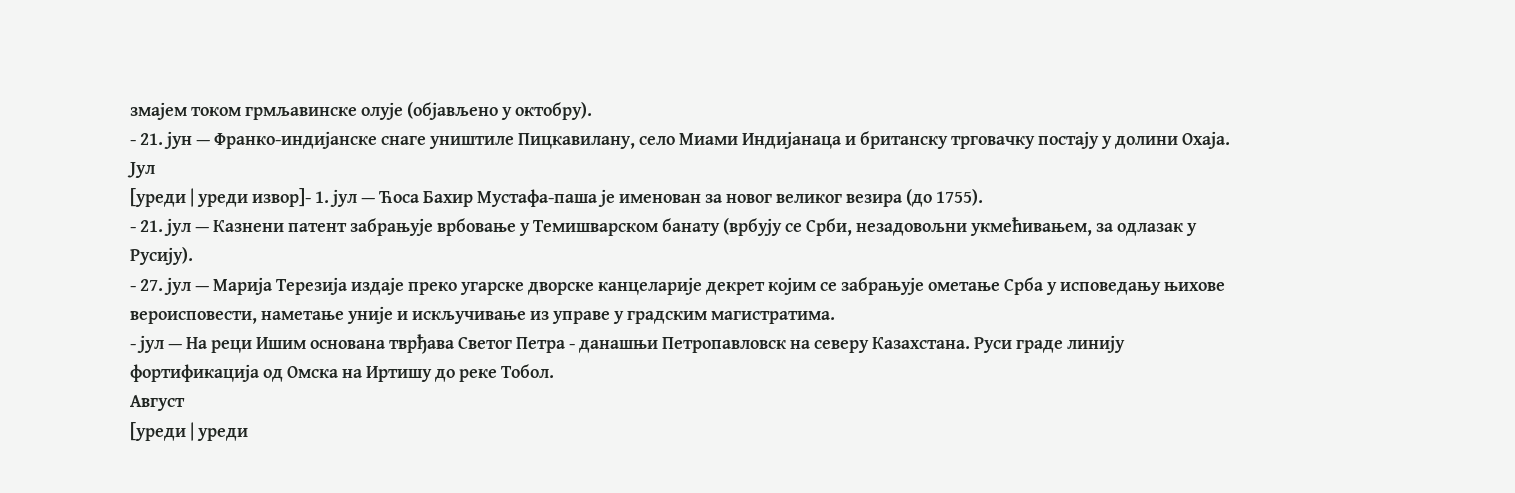змајем током грмљавинске олује (објављено у октобру).
- 21. јун — Франко-индијанске снаге уништиле Пицкавиланy, село Миами Индијанаца и британску трговачку постају у долини Охаја.
Јул
[уреди | уреди извор]- 1. јул — Ћоса Бахир Мустафа-паша је именован за новог великог везира (до 1755).
- 21. јул — Казнени патент забрањује врбовање у Темишварском банату (врбују се Срби, незадовољни укмећивањем, за одлазак у Русију).
- 27. јул — Марија Терезија издаје преко угарске дворске канцеларије декрет којим се забрањује ометање Срба у исповедању њихове вероисповести, наметање уније и искључивање из управе у градским магистратима.
- јул — На реци Ишим основана тврђава Светог Петра - данашњи Петропавловск на северу Казахстана. Руси граде линију фортификација од Омска на Иртишу до реке Тобол.
Август
[уреди | уреди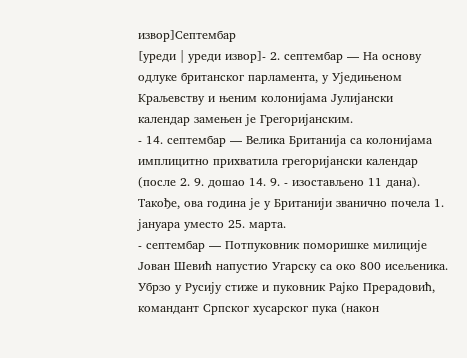извор]Септембар
[уреди | уреди извор]- 2. септембар — На основу одлуке британског парламента, у Уједињеном Краљевству и њеним колонијама Јулијански календар замењен је Грегоријанским.
- 14. септембар — Велика Британија са колонијама имплицитно прихватила грегоријански календар (после 2. 9. дошао 14. 9. - изостављено 11 дана). Такође, ова година је у Британији званично почела 1. јануара уместо 25. марта.
- септембар — Потпуковник поморишке милиције Јован Шевић напустио Угарску са око 800 исељеника. Убрзо у Русију стиже и пуковник Рајко Прерадовић, командант Српског хусарског пука (након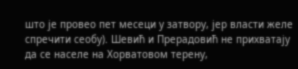што је провео пет месеци у затвору, јер власти желе спречити сеобу). Шевић и Прерадовић не прихватају да се населе на Хорватовом терену,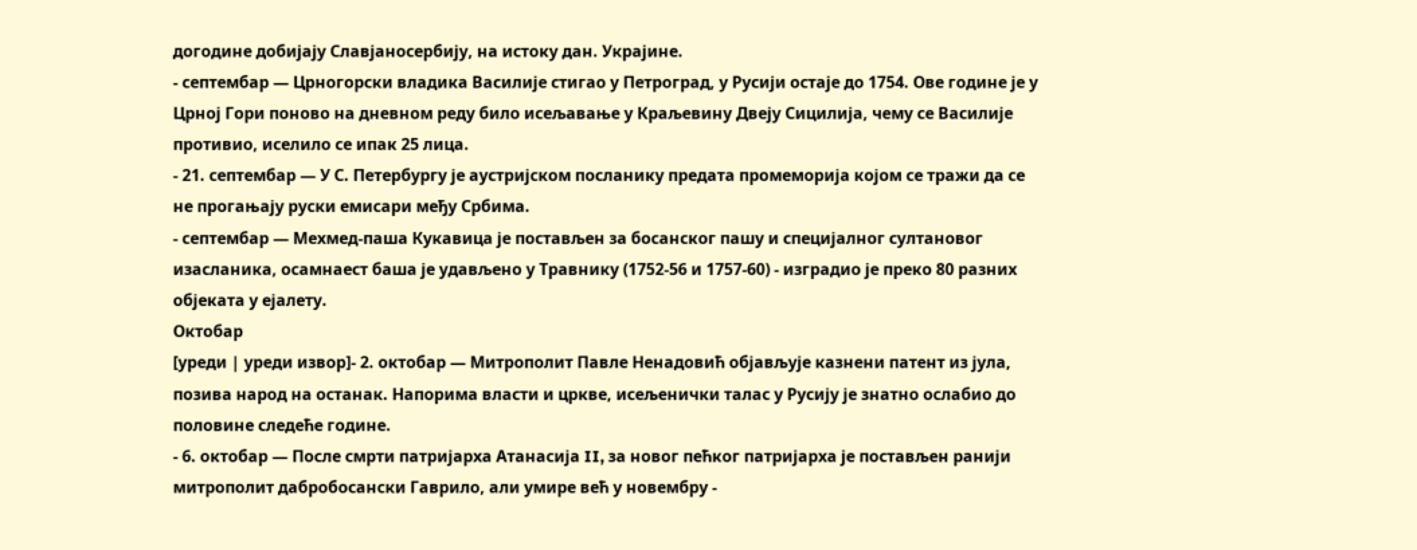догодине добијају Славјаносербију, на истоку дан. Украјине.
- септембар — Црногорски владика Василије стигао у Петроград, у Русији остаје до 1754. Ове године је у Црној Гори поново на дневном реду било исељавање у Краљевину Двеју Сицилија, чему се Василије противио, иселило се ипак 25 лица.
- 21. септембар — У С. Петербургу је аустријском посланику предата промеморија којом се тражи да се не прогањају руски емисари међу Србима.
- септембар — Мехмед-паша Кукавица је постављен за босанског пашу и специјалног султановог изасланика, осамнаест баша је удављено у Травнику (1752-56 и 1757-60) - изградио је преко 80 разних објеката у ејалету.
Октобар
[уреди | уреди извор]- 2. октобар — Митрополит Павле Ненадовић објављује казнени патент из јула, позива народ на останак. Напорима власти и цркве, исељенички талас у Русију је знатно ослабио до половине следеће године.
- 6. октобар — После смрти патријарха Атанасија II, за новог пећког патријарха је постављен ранији митрополит дабробосански Гаврило, али умире већ у новембру -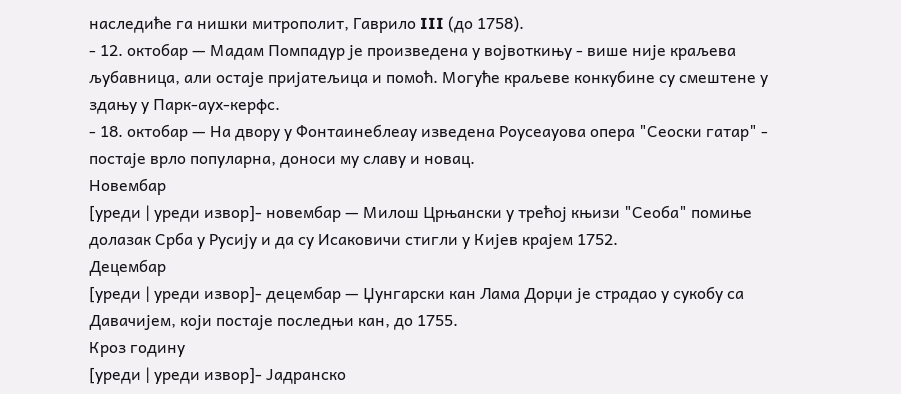наследиће га нишки митрополит, Гаврило III (до 1758).
- 12. октобар — Мадам Помпадур је произведена у војвоткињу - више није краљева љубавница, али остаје пријатељица и помоћ. Могуће краљеве конкубине су смештене у здању у Парк-ауx-керфс.
- 18. октобар — На двору у Фонтаинеблеау изведена Роусеауова опера "Сеоски гатар" - постаје врло популарна, доноси му славу и новац.
Новембар
[уреди | уреди извор]- новембар — Милош Црњански у трећој књизи "Сеоба" помиње долазак Срба у Русију и да су Исаковичи стигли у Кијев крајем 1752.
Децембар
[уреди | уреди извор]- децембар — Џунгарски кан Лама Дорџи је страдао у сукобу са Давачијем, који постаје последњи кан, до 1755.
Кроз годину
[уреди | уреди извор]- Јадранско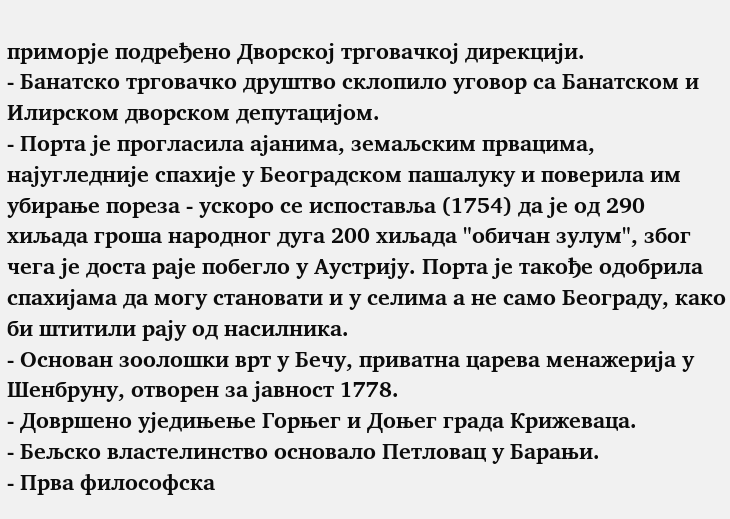приморје подређено Дворској трговачкој дирекцији.
- Банатско трговачко друштво склопило уговор са Банатском и Илирском дворском депутацијом.
- Порта је прогласила ајанима, земаљским првацима, најугледније спахије у Београдском пашалуку и поверила им убирање пореза - ускоро се испоставља (1754) да је од 290 хиљада гроша народног дуга 200 хиљада "обичан зулум", због чега је доста раје побегло у Аустрију. Порта је такође одобрила спахијама да могу становати и у селима а не само Београду, како би штитили рају од насилника.
- Основан зоолошки врт у Бечу, приватна царева менажерија у Шенбруну, отворен за јавност 1778.
- Довршено уједињење Горњег и Доњег града Крижеваца.
- Бељско властелинство основало Петловац у Барањи.
- Прва философска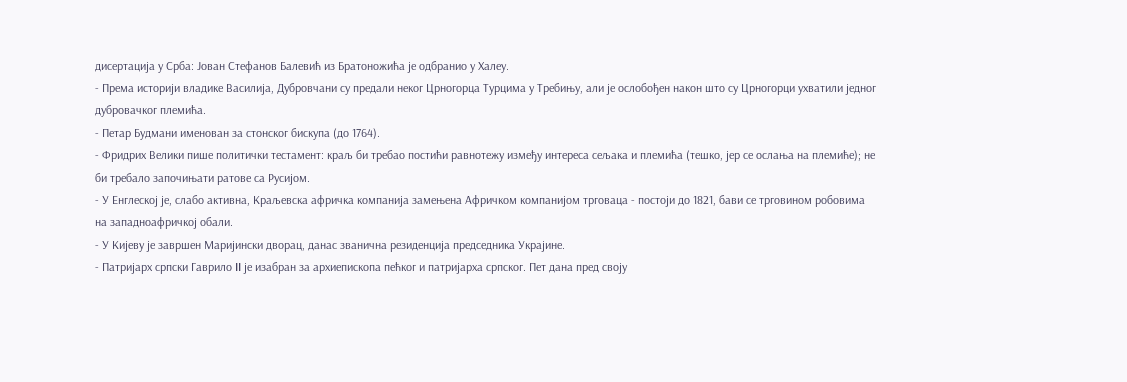дисертација у Срба: Јован Стефанов Балевић из Братоножића је одбранио у Халеу.
- Према историји владике Василија, Дубровчани су предали неког Црногорца Турцима у Требињу, али је ослобођен након што су Црногорци ухватили једног дубровачког племића.
- Петар Будмани именован за стонског бискупа (до 1764).
- Фридрих Велики пише политички тестамент: краљ би требао постићи равнотежу између интереса сељака и племића (тешко, јер се ослања на племиће); не би требало започињати ратове са Русијом.
- У Енглеској је, слабо активна, Краљевска афричка компанија замењена Афричком компанијом трговаца - постоји до 1821, бави се трговином робовима на западноафричкој обали.
- У Кијеву је завршен Маријински дворац, данас званична резиденција председника Украјине.
- Патријарх српски Гаврило II је изабран за архиепископа пећког и патријарха српског. Пет дана пред своју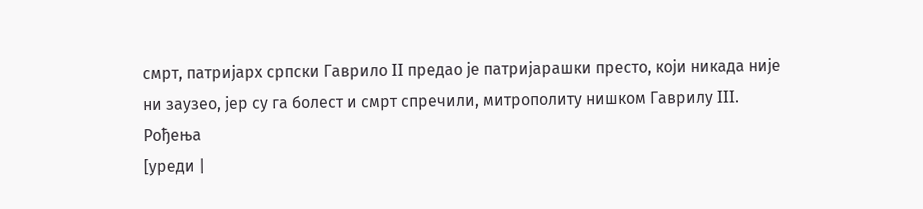смрт, патријарх српски Гаврило II предао је патријарашки престо, који никада није ни заузео, јер су га болест и смрт спречили, митрополиту нишком Гаврилу III.
Рођења
[уреди |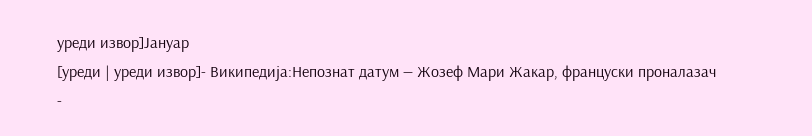уреди извор]Јануар
[уреди | уреди извор]- Википедија:Непознат датум — Жозеф Мари Жакар, француски проналазач
-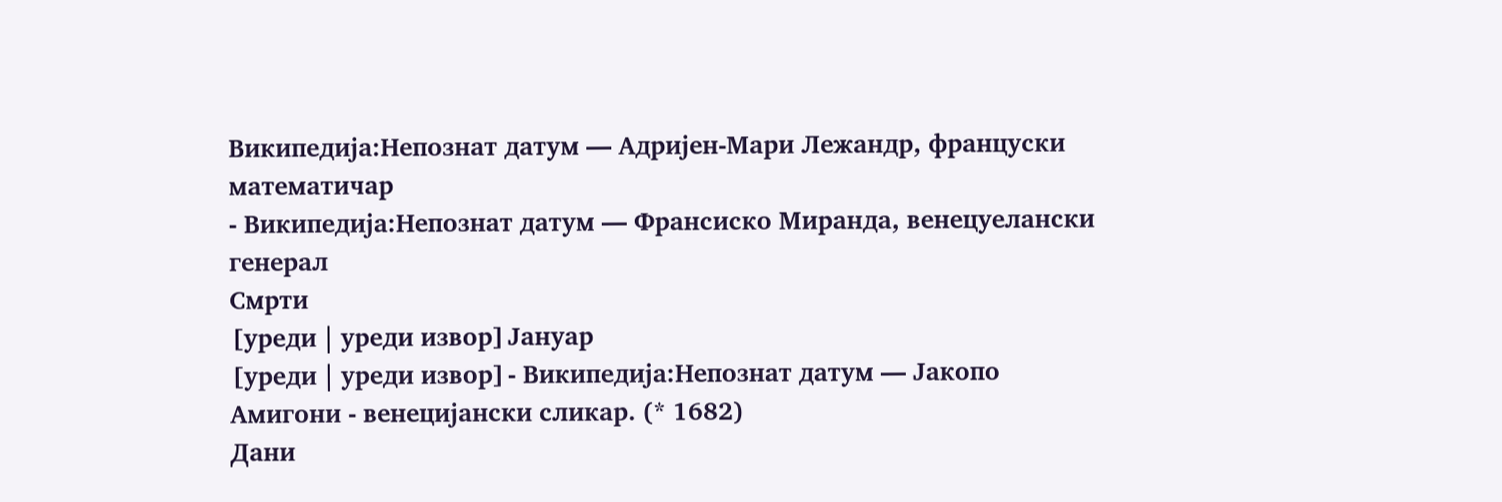Википедија:Непознат датум — Адријен-Мари Лежандр, француски математичар
- Википедија:Непознат датум — Франсиско Миранда, венецуелански генерал
Смрти
[уреди | уреди извор]Јануар
[уреди | уреди извор]- Википедија:Непознат датум — Јакопо Амигони - венецијански сликар. (* 1682)
Дани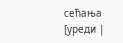сећања
[уреди |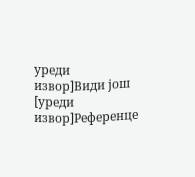уреди извор]Види још
[уреди извор]Референце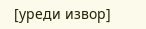[уреди извор]